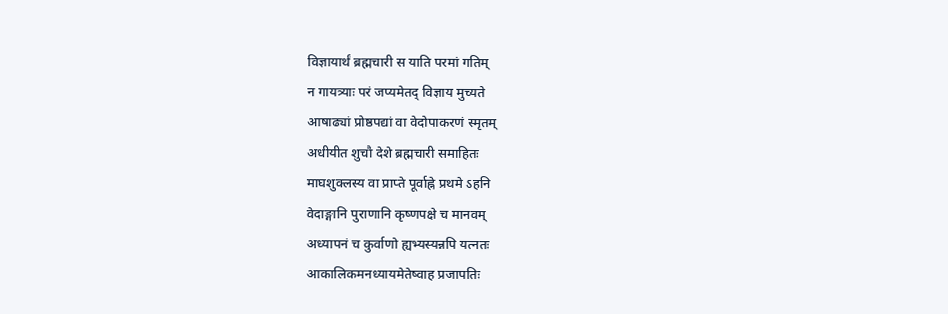विज्ञायार्थं ब्रह्मचारी स याति परमां गतिम्
न गायत्र्याः परं जप्यमेतद् विज्ञाय मुच्यते
आषाढ्यां प्रोष्ठपद्यां वा वेदोपाकरणं स्मृतम्
अधीयीत शुचौ देशे ब्रह्मचारी समाहितः
माघशुक्लस्य वा प्राप्ते पूर्वाह्ने प्रथमे ऽहनि
वेदाङ्गानि पुराणानि कृष्णपक्षे च मानवम्
अध्यापनं च कुर्वाणो ह्यभ्यस्यन्नपि यत्नतः
आकालिकमनध्यायमेतेष्वाह प्रजापतिः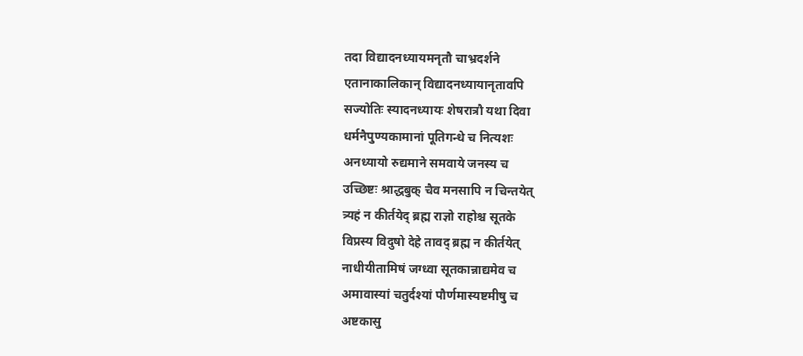तदा विद्यादनध्यायमनृतौ चाभ्रदर्शने
एतानाकालिकान् विद्यादनध्यायानृतावपि
सज्योतिः स्यादनध्यायः शेषरात्रौ यथा दिवा
धर्मनैपुण्यकामानां पूतिगन्धे च नित्यशः
अनध्यायो रुद्यमाने समवाये जनस्य च
उच्छिष्टः श्राद्धबुक् चैव मनसापि न चिन्तयेत्
त्र्यहं न कीर्तयेद् ब्रह्म राज्ञो राहोश्च सूतके
विप्रस्य विदुषो देहे तावद् ब्रह्म न कीर्तयेत्
नाधीयीतामिषं जग्ध्वा सूतकान्नाद्यमेव च
अमावास्यां चतुर्दश्यां पौर्णमास्यष्टमीषु च
अष्टकासु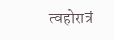त्वहोरात्रं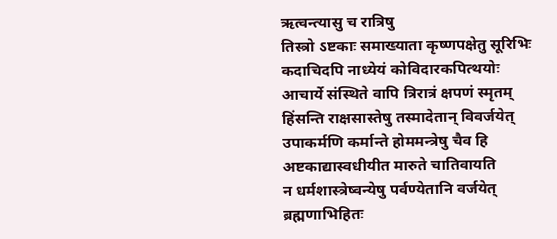ऋत्वन्त्यासु च रात्रिषु
तिस्त्रो ऽष्टकाः समाख्याता कृष्णपक्षेतु सूरिभिः
कदाचिदपि नाध्येयं कोविदारकपित्थयोः
आचार्ये संस्थिते वापि त्रिरात्रं क्षपणं स्मृतम्
हिंसन्ति राक्षसास्तेषु तस्मादेतान् विवर्जयेत्
उपाकर्मणि कर्मान्ते होममन्त्रेषु चैव हि
अष्टकाद्यास्वधीयीत मारुते चातिवायति
न धर्मशास्त्रेष्वन्येषु पर्वण्येतानि वर्जयेत्
ब्रह्मणाभिहितः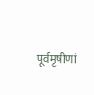पूर्वमृषीणां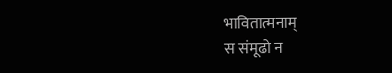भावितात्मनाम्
स संमूढो न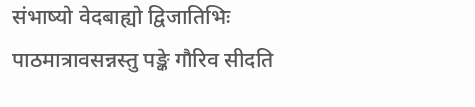संभाष्यो वेदबाह्यो द्विजातिभिः
पाठमात्रावसन्नस्तु पङ्के गौरिव सीदति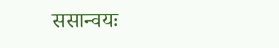ससान्वयः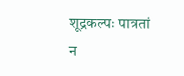शूद्रकल्पः पात्रतां न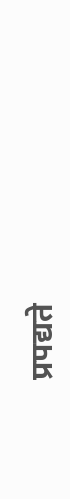प्रपद्यते